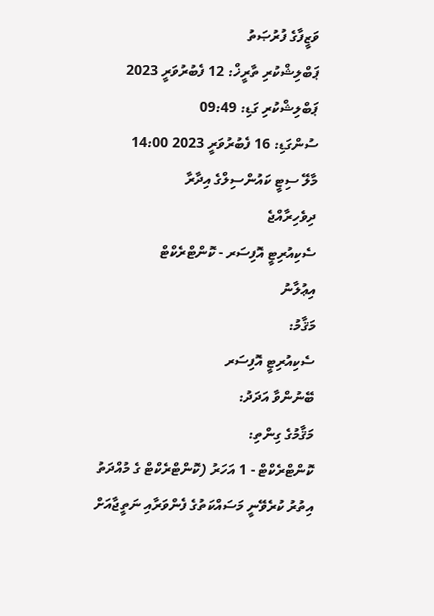ވަޒީފާގެ ފުރުޞަތު
ޕަބްލިޝްކުރި ތާރީޚް: 12 ފެބުރުވަރީ 2023
ޕަބްލިޝްކުރި ގަޑި: 09:49
ސުންގަޑި: 16 ފެބުރުވަރީ 2023 14:00
މާލޭ ސިޓީ ކައުންސިލްގެ އިދާރާ
ދިވެހިރާއްޖެ
ސެކިއުރިޓީ އޮފިސަރ - ކޮންޓްރެކްޓް
އިޢުލާނު
މަޤާމު:
ސެކިއުރިޓީ އޮފިސަރ
ބޭނުންވާ އަދަދު:
މަޤާމުގެ ގިންތި:
ކޮންޓްރެކްޓް - 1 އަހަރު (ކޮންޓްރެކްޓް ގެ މުއްދަތު އިތުރު ކުރެވޭނީ މަސައްކަތުގެ ފެންވަރާއި ނަތީޖާއަށް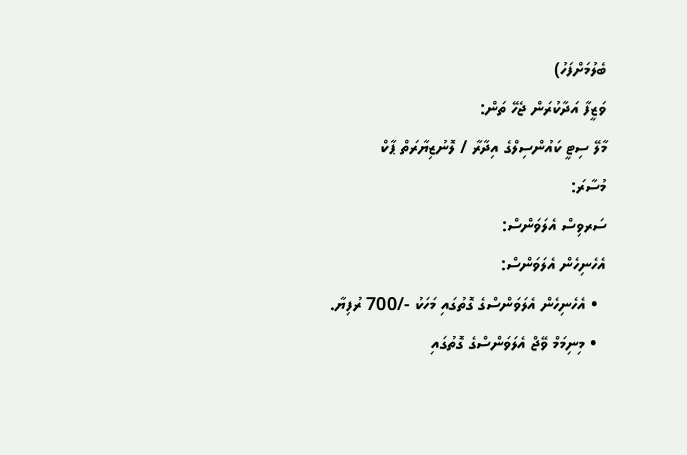ބެލުމަށްފަހު)
ވަޒީފާ އަދާކުރަން ޖެހޭ ތަން:
މާލޭ ސިޓީ ކައުންސިލްގެ އިދާރާ / ލޮނުޒިޔާރަތް ޕާކް
މުސާރަ:
ސަރވިސް އެލަވަންސް:
އެހެނިހެން އެލަވަންސް:
  • އެހެނިހެން އެލަވަންސްގެ ގޮތުގައި މަހަކު -/700 ރުފިޔާ.
  • މިނިމަމް ވޭޖް އެލަވަންސްގެ ގޮތުގައި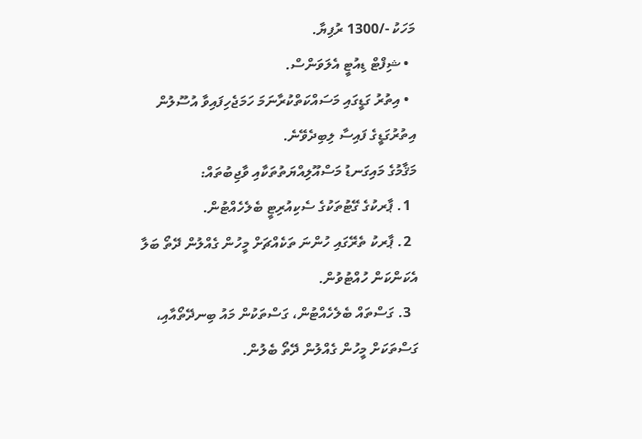މަހަކު -/1300 ރުފިޔާ.
  • ޝިފްޓް ޑިއުޓީ އެލަވަންސް.
  • އިތުރު ގަޑީގައި މަސައްކަތްކުރާނަމަ ހަމަޖެހިފައިވާ އުސޫލުން އިތުރުގަޑީގެ ފައިސާ ލިބިދެވޭނެ.
މަޤާމުގެ މައިގަނޑު މަސްއޫލިއްޔަތުތަކާއި ވާޖިބުތައް:
  1. ޕާރކުގެ ގޭޓުތަކުގެ ސެކިއުރިޓީ ބެލެހެއްޓުން.
  2. ޕާރކު ތެރޭގައި ހުންނަ ތަކެއްޗަށް މީހުން ގެއްލުން ދޭތޯ ބަލާ އެކަންކަން ހުއްޓުވުން.
  3. ގަސްތައް ބެލެހެއްޓުން، ގަސްތަކުން މައު ބިނދޭތޯއާއި، ގަސްތަކަށް މީހުން ގެއްލުން ދޭތޯ ބެލުން.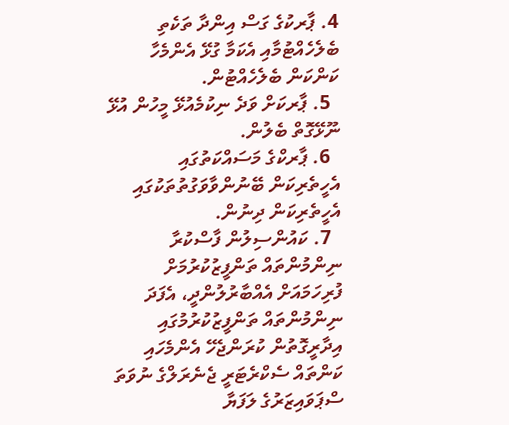4. ޕާރކުގެ ގަސް އިންދާ ތަކެތި ބެލެހެއްޓުމާއި އެކަމާ ގުޅޭ އެންމެހާ ކަންކަން ބެލެހެއްޓުން.
  5. ޕާރކަށް ވަދެ ނިކުމެއުޅޭ މީހުން އުޅޭ ނޫޅޭގޮތް ބެލުން.
  6. ޕާރކްގެ މަސައްކަތުގައި އެހީތެރިކަން ބޭނުންވާވަގުތުތަކުގައި އެހީތެރިކަން ދިނުން.
  7. ކައުންސިލުން ފާސްކުރާ ނިންމުންތައް ތަންފީޒުކުރުމަށް ފުރިހަމައަށް އެއްބާރުލުންދީ، އެފަދަ ނިންމުންތައް ތަންފީޒުކުރުމުގައި އިދާރީގޮތުން ކުރަންޖެހޭ އެންމެހައި ކަންތައް ސެކްރެޓަރީ ޖެނެރަލްގެ ނުވަތަ ސްޕަވައިޒަރުގެ ލަފަޔާ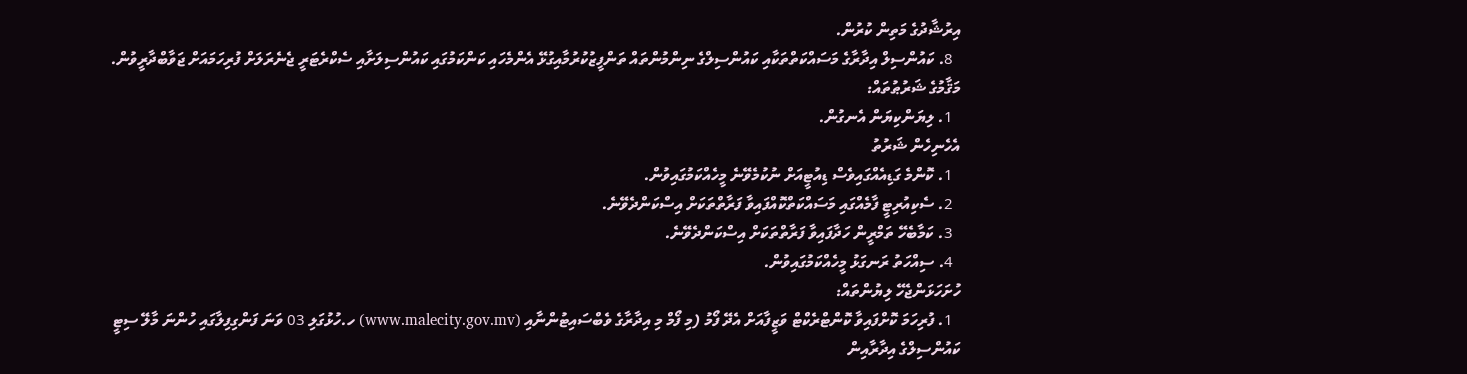އިރުޝާދުގެ މަތިން ކުރުން.
  8. ކައުންސިލް އިދާރާގެ މަސައްކަތްތަކާއި ކައުންސިލްގެ ނިންމުންތައް ތަންފީޒުކުރުމާއިގުޅޭ އެންމެހައި ކަންކަމުގައި ކައުންސިލަށާއި ސެކްރެޓަރީ ޖެނެރަލަށް ފުރިހަމައަށް ޖަވާބްދާރީވުން.
މަޤާމުގެ ޝަރުޠުތައް:
  1. ލިޔަންކިޔަން އެނގުން.
އެހެނިހެން ޝަރުތު
  1. ކޮންމެ ގަޑިއެއްގައިވެސް ޑިއުޓީއަށް ނުކުމެވޭނެ މީހެއްކަމުގައިވުން.
  2. ސެކިއުރިޓީ ފާމެއްގައި މަސައްކަތްކޮއްފައިވާ ފަރާތްތަކަށް އިސްކަންދެވޭނެ.
  3. ކަމާބެހޭ ތަމްރީން ހަދާފައިވާ ފަރާތްތަކަށް އިސްކަންދެވޭނެ.
  4. ސިއްހަތު ރަނގަޅު މީހެއްކަމުގައިވުން.
ހުށަހަޅަންޖެހޭ ލިޔުންތައް:
  1. ފުރިހަމަ ކޮށްފައިވާ ކޮންޓްރެކްޓް ވަޒީފާއަށް އެދޭ ފޯމު (މި ފޯމް މި އިދާރާގެ ވެބްސައިޓުންނާއި (www.malecity.gov.mv) ހ.ހުޅުގަލި 03 ވަނަ ފަންގިފިލާގައި ހުންނަ މާލޭ ސިޓީ ކައުންސިލްގެ އިދާރާއިން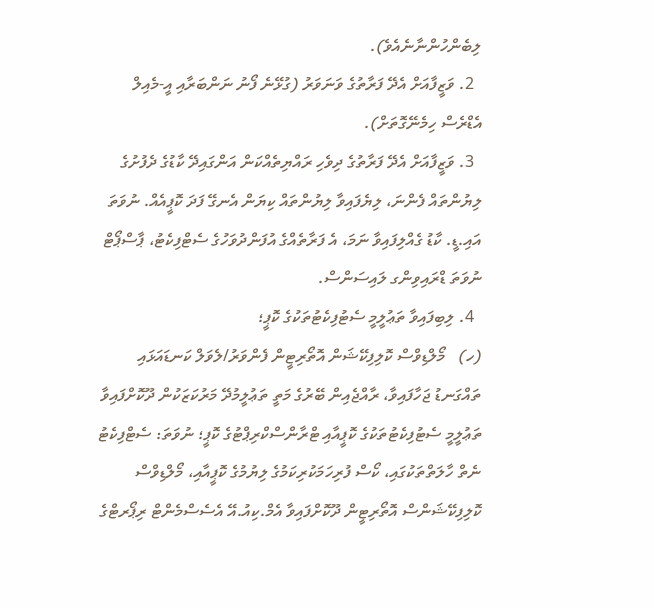ލިބެންހުންނާނެއެވެ).
  2. ވަޒީފާއަށް އެދޭ ފަރާތުގެ ވަނަވަރު (ގުޅޭނެ ފޯނު ނަންބަރާއި އީ-މެއިލް އެޑްރެސް ހިމެނޭގޮތަށް).
  3. ވަޒީފާއަށް އެދޭ ފަރާތުގެ ދިވެހި ރައްޔިތެއްކަން އަންގައިދޭ ކާޑުގެ ދެފުށުގެ ލިޔުންތައް ފެންނަ، ލިޔެފައިވާ ލިޔުންތައް ކިޔަން އެނގޭ ފަދަ ކޮޕީއެއް. ނުވަތަ އައި.ޑީ. ކާޑު ގެއްލިފައިވާ ނަމަ، އެ ފަރާތެއްގެ އުފަންދުވަހުގެ ސެޓްފިކެޓު، ޕާސްޕޯޓް ނުވަތަ ޑްރައިވިންގ ލައިސަންސް.
  4. ލިބިފައިވާ ތަޢުލީމީ ސެޓުފިކެޓުތަކުގެ ކޮޕީ؛
(ހ)   މޯލްޑިވްސް ކޮލިފިކޭޝަން އޮތޯރިޓީން ފެންވަރު/ލެވަލް ކަނޑައަޅައި ތައްގަނޑު ޖަހާފައިވާ، ރާއްޖެއިން ބޭރުގެ މަތީ ތަޢުލީމުދޭ މަރުކަޒަކުން ދޫކޮށްފައިވާ ތަޢުލީމީ ސެޓުފިކެޓުތަކުގެ ކޮޕީއާއި ޓްރާންސްކްރިޕްޓުގެ ކޮޕީ؛ ނުވަތަ: ސެޓްފިކެޓު ނެތް ހާލަތްތަކުގައި، ކޯސް ފުރިހަމަކުރިކަމުގެ ލިޔުމުގެ ކޮޕީއާއި، މޯލްޑިވްސް ކޮލިފިކޭޝަންސް އޮތޯރިޓީން ދޫކޮށްފައިވާ އެމް.ކިއު.އޭ އެސެސްމެންޓް ރިޕޯރޓްގެ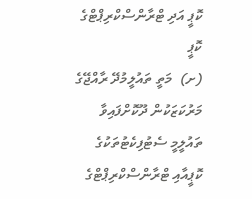ކޮޕީ އަދި ޓްރާންސްކްރިޕްޓްގެ ކޮޕީ
(ށ)  މަތީ ތައުލީމުދޭ ރާއްޖޭގެ މަރުކަޒަކުން ދޫކޮށްފައިވާ ތައުލީމީ ސެޓުފިކެޓުތަކުގެ ކޮޕީއާއި ޓްރާންސްކްރިޕްޓްގެ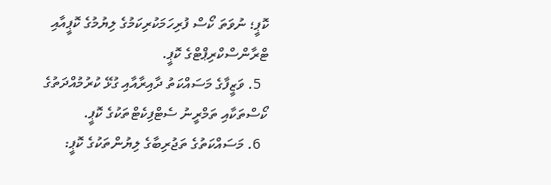ކޮޕީ؛ ނުވަތަ ކޯސް ފުރިހަމަކުރިކަމުގެ ލިޔުމުގެ ކޮޕީއާއި ޓްރާންސްކްރިޕްޓްގެ ކޮޕީ.
  5. ވަޒީފާގެ މަސައްކަތު ދާއިރާއާއި ގުޅޭ ކުރުމުއްދަތުގެ ކޯސްތަކާއި ތަމްރީނު ސެޓްފިކެޓްތަކުގެ ކޮޕީ.
  6. މަސައްކަތުގެ ތަޖުރިބާގެ ލިޔުންތަކުގެ ކޮޕީ: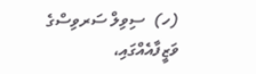(ހ)  ސިވިލް ސަރވިސްގެ ވަޒީފާއެއްގައި،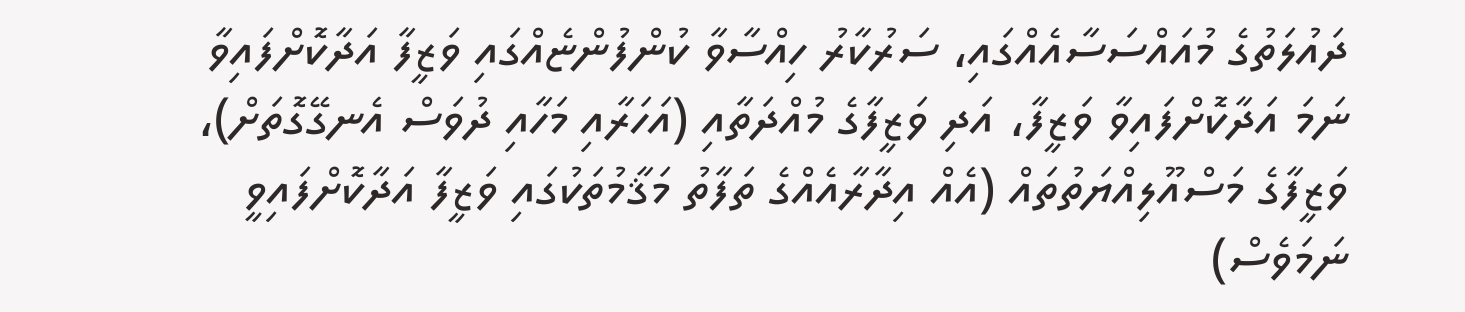ދައުލަތުގެ މުއައްސަސާއެއްގައި، ސަރުކާރު ހިއްސާވާ ކުންފުންޏެއްގައި ވަޒީފާ އަދާކޮށްފައިވާ ނަމަ އަދާކޮށްފައިވާ ވަޒީފާ، އަދި ވަޒީފާގެ މުއްދަތާއި (އަހަރާއި މަހާއި ދުވަސް އެނގޭގޮތަށް)، ވަޒީފާގެ މަސްއޫލިއްޔަތުތައް (އެއް އިދާރާއެއްގެ ތަފާތު މަޤާމުތަކުގައި ވަޒީފާ އަދާކޮށްފައިވީ ނަމަވެސް)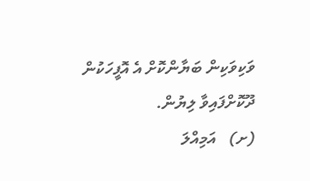ވަކިވަކިން ބަޔާންކޮށް އެ އޮފީހަކުން ދޫކޮށްފައިވާ ލިޔުން.
(ށ)   އަމިއްލަ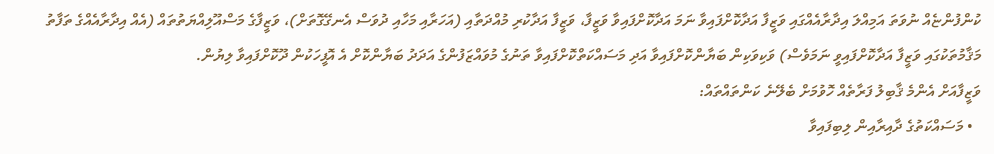ކުންފުންޏެއް ނުވަތަ އަމިއްލަ އިދާރާއެއްގައި ވަޒީފާ އަދާކޮށްފައިވާ ނަމަ އަދާކޮށްފައިވާ ވަޒީފާ، ވަޒީފާ އަދާކުރި މުއްދަތާއި (އަހަރާއި މަހާއި ދުވަސް އެނގޭގޮތަށް)، ވަޒީފާގެ މަސްއޫލިއްޔަތުތައް (އެއް އިދާރާއެއްގެ ތަފާތު މަޤާމުތަކުގައި ވަޒީފާ އަދާކޮށްފައިވީ ނަމަވެސް) ވަކިވަކިން ބަޔާންކޮށްފައިވާ އަދި މަސައްކަތްކޮށްފައިވާ ތަނުގެ މުވައްޒަފުންގެ އަދަދު ބަޔާންކޮށް އެ އޮފީހަކުން ދޫކޮށްފައިވާ ލިޔުން.
ވަޒީފާއަށް އެންމެ ޤާބިލު ފަރާތެއް ހޮވުމަށް ބެލޭނެ ކަންތައްތައް:
  • މަސައްކަތުގެ ދާއިރާއިން ލިބިފައިވާ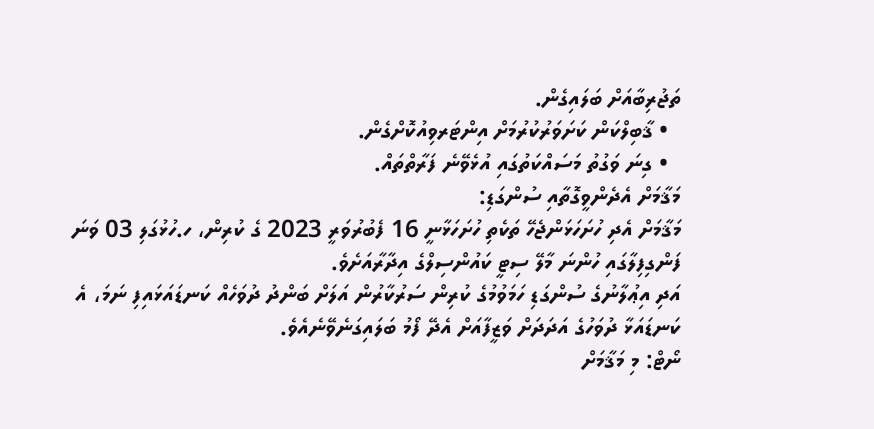ތަޖުރިބާއަށް ބަލައިގެން.
  • ޤާބިލްކަން ކަށަވަރުކުރުމަށް އިންޓަރވިއުކޮށްގެން.
  • ގިނަ ވަގުތު މަސައްކަތުގައި އުޅެވޭނެ ފަރާތްތައް.
މަޤާމަށް އެދެންވީގޮތާއި ސުންގަޑި:
މަޤާމަށް އެދި ހުށަހަޅަންޖެހޭ ތަކެތި ހުށަހަޅާނީ 16 ފެބުރުވަރީ 2023 ގެ ކުރިން، ހ.ހުޅުގަލި 03 ވަނަ ފަންގިފިލާގައި ހުންނަ މާލޭ ސިޓީ ކައުންސިލްގެ އިދާރާއަށެވެ.
އަދި އިޢުލާނުގެ ސުންގަޑި ހަމަވުމުގެ ކުރިން ސަރުކާރުން އަލަށް ބަންދު ދުވަހެއް ކަނޑައަޅައިފި ނަމަ، އެ ކަނޑައަޅާ ދުވަހުގެ އަދަދަށް ވަޒީފާއަށް އެދޭ ފޯމު ބަލައިގަނެވޭނެއެވެ.
ނޯޓް: މި މަޤާމަށް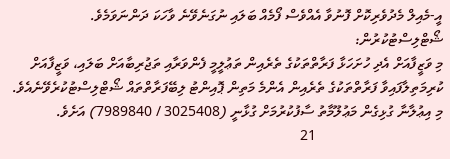އީ-މެއިލް މެދުވެރިކޮށް ފޮނުވާ އެއްވެސް ފޯމެއް ބަލައި ނުގަނެވޭނެ ވާހަކަ ދަންނަވަމެވެ.
ޝޯޓްލިސްޓުކުރުން:
މި ވަޒީފާއަށް އެދި ހުށަހަޅާ ފަރާތްތަކުގެ ތެރެއިން ތަޢުލީމީ ފެންވަރާއި ތަޖުރިބާއަށް ބަލައި، ވަޒީފާއަށް ކުރިމަތިލާފައިވާ ފަރާތްތަކުގެ ތެރެއިން އެންމެ މަތިން ޕޮއިންޓު ލިބޭފަރާތްތައް ޝޯޓްލިސްޓުކުރެވޭނެއެވެ.
މި އިޢުލާނާ ގުޅިގެން މަޢުލޫމާތު ސާފުކުރުމަށް ގުޅާނީ (3025408 / 7989840) އަށެވެ.
                                   21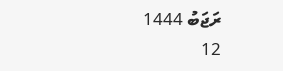ރަޖަބު 1444
12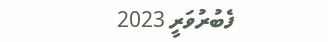ފެބުރުވަރީ 2023